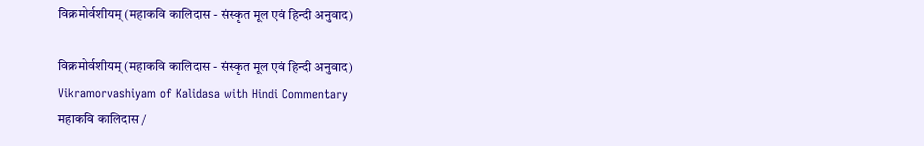विक्रमोर्वशीयम् (महाकवि कालिदास - संस्कृत मूल एवं हिन्दी अनुवाद)

विक्रमोर्वशीयम् (महाकवि कालिदास - संस्कृत मूल एवं हिन्दी अनुवाद)
Vikramorvashiyam of Kalidasa with Hindi Commentary
महाकवि कालिदास /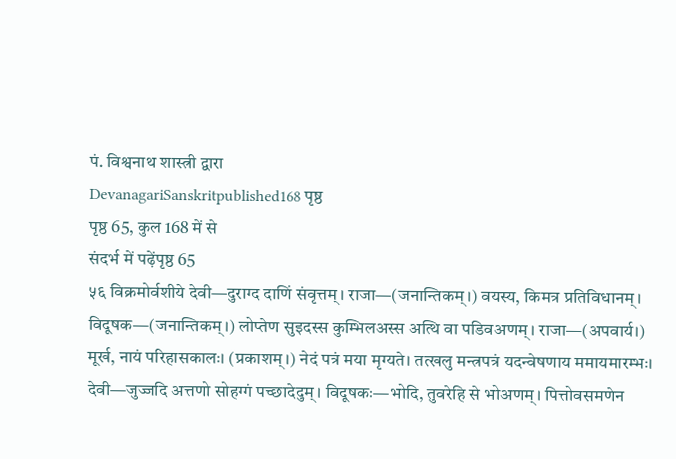पं. विश्वनाथ शास्त्री द्वारा
DevanagariSanskritpublished168 पृष्ठ
पृष्ठ 65, कुल 168 में से
संदर्भ में पढ़ेंपृष्ठ 65
५६ विक्रमोर्वशीये देवी—दुराग्द दाणिं संवृत्तम्। राजा—(जनान्तिकम्।) वयस्य, किमत्र प्रतिविधानम्। विदूषक—(जनान्तिकम्।) लोप्तेण सुइदस्स कुम्भिलअस्स अत्थि वा पडिवअणम्। राजा—(अपवार्य।) मूर्ख, नायं परिहासकालः। (प्रकाशम्।) नेदं पत्रं मया मृग्यते। तत्खलु मन्त्रपत्रं यदन्वेषणाय ममायमारम्भः। देवी—जुज्जदि अत्तणो सोहग्गं पच्छादेदुम्। विदूषकः—भोदि, तुवरेहि से भोअणम्। पित्तोवसमणेन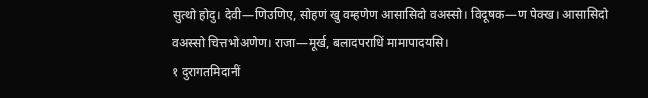सुत्थो होदु। देवी—णिउणिए, सोहणं खु वम्हणेण आसासिदो वअस्सो। विदूषक—ण पेक्ख। आसासिदो वअस्सो चित्तभोअणेण। राजा—मूर्ख, बलादपराधिं मामापादयसि।
१ दुरागतमिदानीं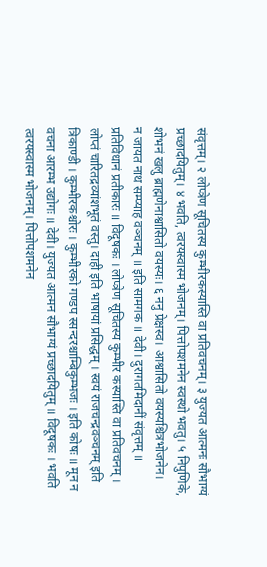संवृत्तम्। २ लोप्त्रेण सूचितस्य कुम्भीरकस्यास्ति वा प्रतिवचनम्। ३ युज्यत आत्मनः सौभाग्यं प्रच्छादयितुम्। ४ भवति, त्वरयस्वास्म भोजनम्। पित्तोपशमनेन स्वस्थो भवतु। ५ निपुणिके, शोभनं खलु ब्राह्मणेनाश्वासितो वयस्यः। ६ ननु प्रेक्षस्व। आश्वासितो वयस्यश्चित्रभोजनेन।
न जायत नाथ सम्प्याह वञ्चनम् ॥ इति सामगक ॥ देवी। दुरागतमिदानीं संवृत्तम् ॥ प्रतिविधानं प्रतीकारः ॥ विदूषकः । लोप्त्रेण सूचितस्य कुम्भीर कस्यास्ति वा प्रतिवचनम् । लोप्तं चारितद्रव्यांशभूतं वस्तु। दाही इति भाषायां प्रसिद्धम् । स्वयं राजचन्द्रवञ्चनम् इति त्रिकाण्डी । कुम्भीरकश्चोरः । कुम्भीरको गण्डप स्सन्दरश्चाम्बिकुम्भजः । इति कोषः ॥ मून न वचना आरम्भ उद्योगः ॥ देवी। युज्यत आत्मन सौभाग्यं प्रच्छादयितुम् ॥ विदूषकः । भवति त्वरयस्वास्म भोजनम्। पित्तोपशमनेन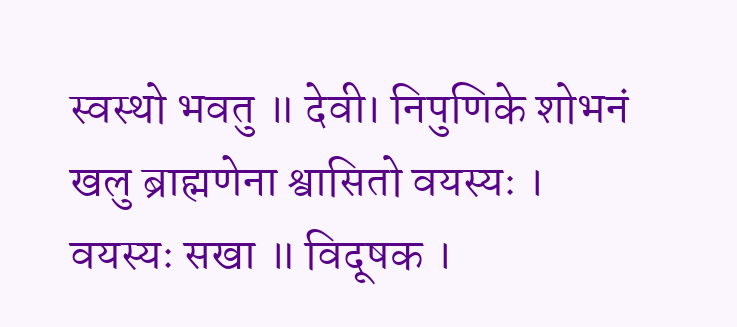स्वस्थो भवतु ॥ देवी। निपुणिके शोभनं खलु ब्राह्मणेना श्वासितो वयस्यः । वयस्यः सखा ॥ विदूषक ।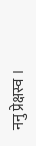ननु प्रेक्षस्व ।